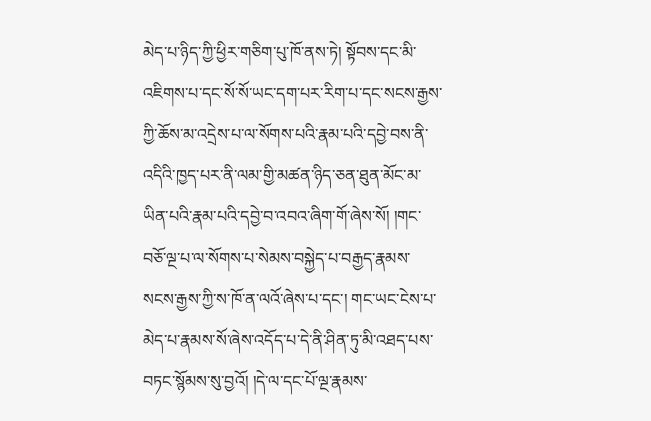མེད་པ་ཉིད་ཀྱི་ཕྱིར་གཅིག་པུ་ཁོ་ནས་ཏེ། སྟོབས་དང་མི་འཇིགས་པ་དང་སོ་སོ་ཡང་དག་པར་རིག་པ་དང་སངས་རྒྱས་ཀྱི་ཆོས་མ་འདྲེས་པ་ལ་སོགས་པའི་རྣམ་པའི་དབྱེ་བས་ནི་འདིའི་ཁྱད་པར་ནི་ལམ་གྱི་མཚན་ཉིད་ཅན་ཐུན་མོང་མ་ཡིན་པའི་རྣམ་པའི་དབྱེ་བ་འབའ་ཞིག་གོ་ཞེས་སོ། །གང་བཅོ་ལྔ་པ་ལ་སོགས་པ་སེམས་བསྐྱེད་པ་བརྒྱད་རྣམས་སངས་རྒྱས་ཀྱི་ས་ཁོ་ན་ལའོ་ཞེས་པ་དང་། གང་ཡང་ངེས་པ་མེད་པ་རྣམས་སོ་ཞེས་འདོད་པ་དེ་ནི་ཤིན་ཏུ་མི་འཐད་པས་བཏང་སྙོམས་སུ་བྱའོ། །དེ་ལ་དང་པོ་ལྔ་རྣམས་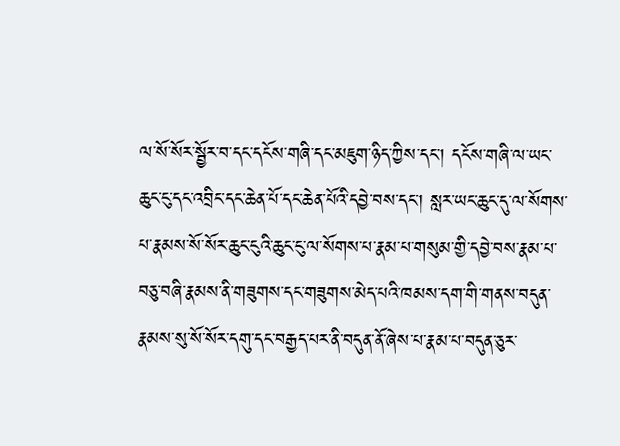ལ་སོ་སོར་སྦྱོར་བ་དང་དངོས་གཞི་དང་མཇུག་ཉིད་ཀྱིས་དང་། དངོས་གཞི་ལ་ཡང་ཆུང་ངུ་དང་འབྲིང་དང་ཆེན་པོ་དང་ཆེན་པོའི་དབྱེ་བས་དང་། སླར་ཡང་ཆུང་དུ་ལ་སོགས་པ་རྣམས་སོ་སོར་ཆུང་ངུའི་ཆུང་ངུ་ལ་སོགས་པ་རྣམ་པ་གསུམ་གྱི་དབྱེ་བས་རྣམ་པ་བཅུ་བཞི་རྣམས་ནི་གཟུགས་དང་གཟུགས་མེད་པའི་ཁམས་དག་གི་གནས་བདུན་རྣམས་སུ་སོ་སོར་དགུ་དང་བརྒྱད་པར་ནི་བདུན་ནོ་ཞེས་པ་རྣམ་པ་བདུན་ཅུར་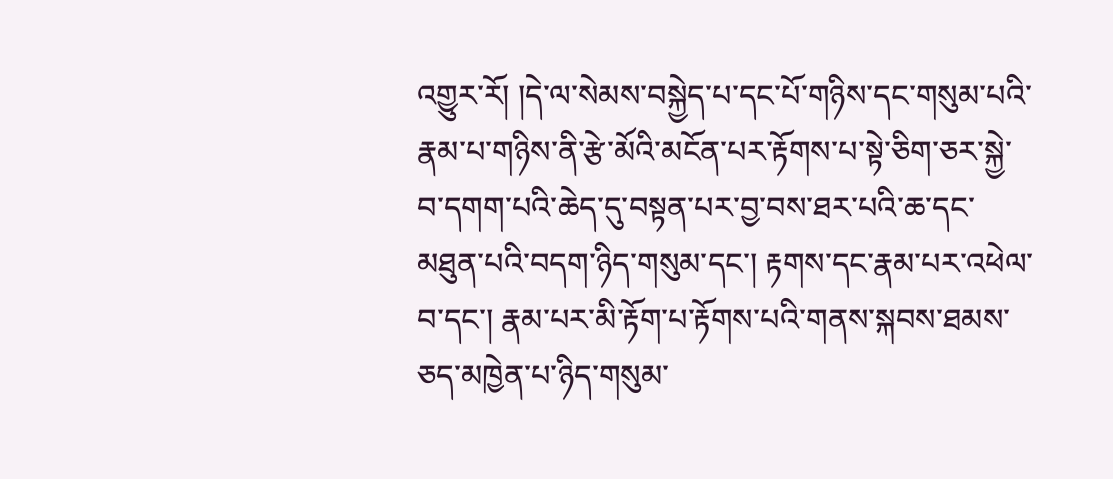འགྱུར་རོ། །དེ་ལ་སེམས་བསྐྱེད་པ་དང་པོ་གཉིས་དང་གསུམ་པའི་རྣམ་པ་གཉིས་ནི་རྩེ་མོའི་མངོན་པར་རྟོགས་པ་སྟེ་ཅིག་ཅར་སྐྱེ་བ་དགག་པའི་ཆེད་དུ་བསྟན་པར་བྱ་བས་ཐར་པའི་ཆ་དང་མཐུན་པའི་བདག་ཉིད་གསུམ་དང་། རྟགས་དང་རྣམ་པར་འཕེལ་བ་དང་། རྣམ་པར་མི་རྟོག་པ་རྟོགས་པའི་གནས་སྐབས་ཐམས་ཅད་མཁྱེན་པ་ཉིད་གསུམ་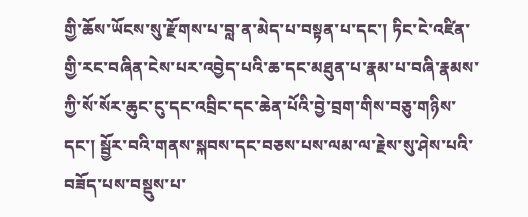གྱི་ཆོས་ཡོངས་སུ་རྫོགས་པ་བླ་ན་མེད་པ་བསྟན་པ་དང་། ཏིང་ངེ་འཛིན་གྱི་རང་བཞིན་ངེས་པར་འབྱེད་པའི་ཆ་དང་མཐུན་པ་རྣམ་པ་བཞི་རྣམས་ཀྱི་སོ་སོར་ཆུང་ངུ་དང་འབྲིང་དང་ཆེན་པོའི་བྱེ་བྲག་གིས་བཅུ་གཉིས་དང་། སྦྱོར་བའི་གནས་སྐབས་དང་བཅས་པས་ལམ་ལ་རྗེས་སུ་ཤེས་པའི་བཟོད་པས་བསྡུས་པ་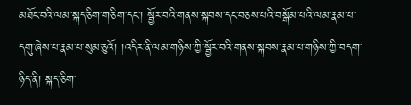མཐོང་བའི་ལམ་སྐད་ཅིག་གཅིག་དང་། སྦྱོར་བའི་གནས་སྐབས་དང་བཅས་པའི་བསྒོམ་པའི་ལམ་རྣམ་པ་དགུ་ཞེས་པ་རྣམ་པ་སུམ་ཅུའོ། །འདིར་ནི་ལམ་གཉིས་ཀྱི་སྦྱོར་བའི་གནས་སྐབས་རྣམ་པ་གཉིས་ཀྱི་བདག་ཉིད་ནི། སྐད་ཅིག་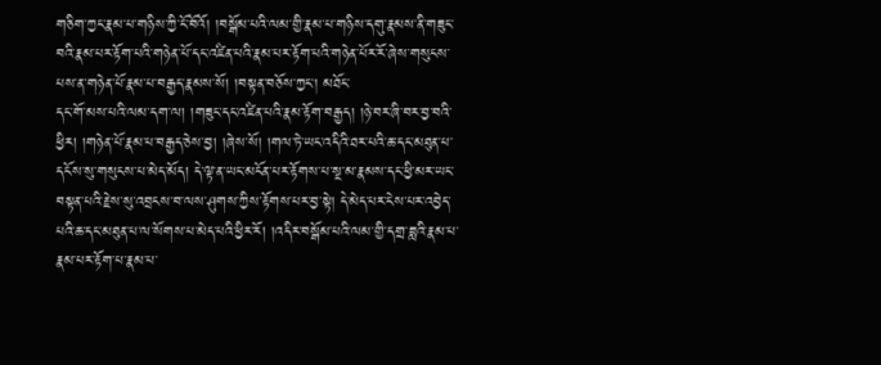གཅིག་ཀྱང་རྣམ་པ་གཉིས་ཀྱི་ངོ་བོའོ། །བསྒོམ་པའི་ལམ་གྱི་རྣམ་པ་གཉིས་དགུ་རྣམས་ནི་གཟུང་བའི་རྣམ་པར་རྟོག་པའི་གཉེན་པོ་དང་འཛིན་པའི་རྣམ་པར་རྟོག་པའི་གཉེན་པོར་རོ་ཞེས་གསུངས་པས་ན་གཉེན་པོ་རྣམ་པ་བརྒྱད་རྣམས་སོ། །བསྟན་བཅོས་ཀྱང་། མཐོང་
དང་གོ་མས་པའི་ལམ་དག་ལ། །གཟུང་དང་འཛིན་པའི་རྣམ་རྟོག་བརྒྱད། །ཉེ་བར་ཞི་བར་བྱ་བའི་ཕྱིར། །གཉེན་པོ་རྣམ་པ་བརྒྱད་ཅེས་བྱ། །ཞེས་སོ། །གལ་ཏེ་ཡང་འདིའི་ཐར་པའི་ཆ་དང་མཐུན་པ་དངོས་སུ་གསུངས་པ་མེད་མོད། དེ་ལྟ་ན་ཡང་མངོན་པར་རྟོགས་པ་སྔ་མ་རྣམས་དང་ཕྱི་མར་ཡང་བསྟན་པའི་རྗེས་སུ་འབྲངས་བ་ལས་ཤུགས་ཀྱིས་རྟོགས་པར་བྱ་སྟེ། དེ་མེད་པར་ངེས་པར་འབྱེད་པའི་ཆ་དང་མཐུན་པ་ལ་སོགས་པ་མེད་པའི་ཕྱིར་རོ། །འདིར་བསྒོམ་པའི་ལམ་གྱི་དགྲ་ཟླའི་རྣམ་པ་རྣམ་པར་རྟོག་པ་རྣམ་པ་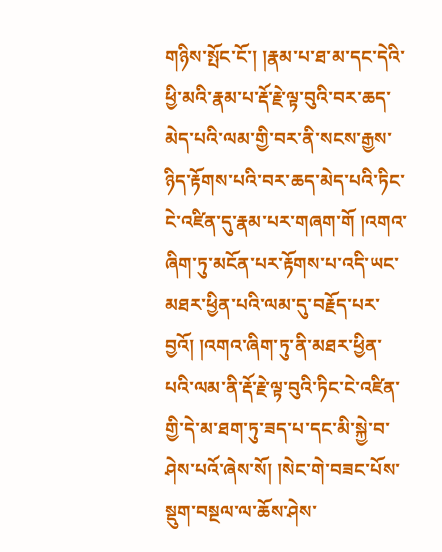གཉིས་སྤོང་ངོ་། །རྣམ་པ་ཐ་མ་དང་དེའི་ཕྱི་མའི་རྣམ་པ་རྡོ་རྗེ་ལྟ་བུའི་བར་ཆད་མེད་པའི་ལམ་གྱི་བར་ནི་སངས་རྒྱས་ཉིད་རྟོགས་པའི་བར་ཆད་མེད་པའི་ཏིང་ངེ་འཛིན་དུ་རྣམ་པར་གཞག་གོ །འགའ་ཞིག་ཏུ་མངོན་པར་རྟོགས་པ་འདི་ཡང་མཐར་ཕྱིན་པའི་ལམ་དུ་བརྗོད་པར་བྱའོ། །འགའ་ཞིག་ཏུ་ནི་མཐར་ཕྱིན་པའི་ལམ་ནི་རྡོ་རྗེ་ལྟ་བུའི་ཏིང་ངེ་འཛིན་གྱི་དེ་མ་ཐག་ཏུ་ཟད་པ་དང་མི་སྐྱེ་བ་ཤེས་པའོ་ཞེས་སོ། །སེང་གེ་བཟང་པོས་སྡུག་བསྔལ་ལ་ཆོས་ཤེས་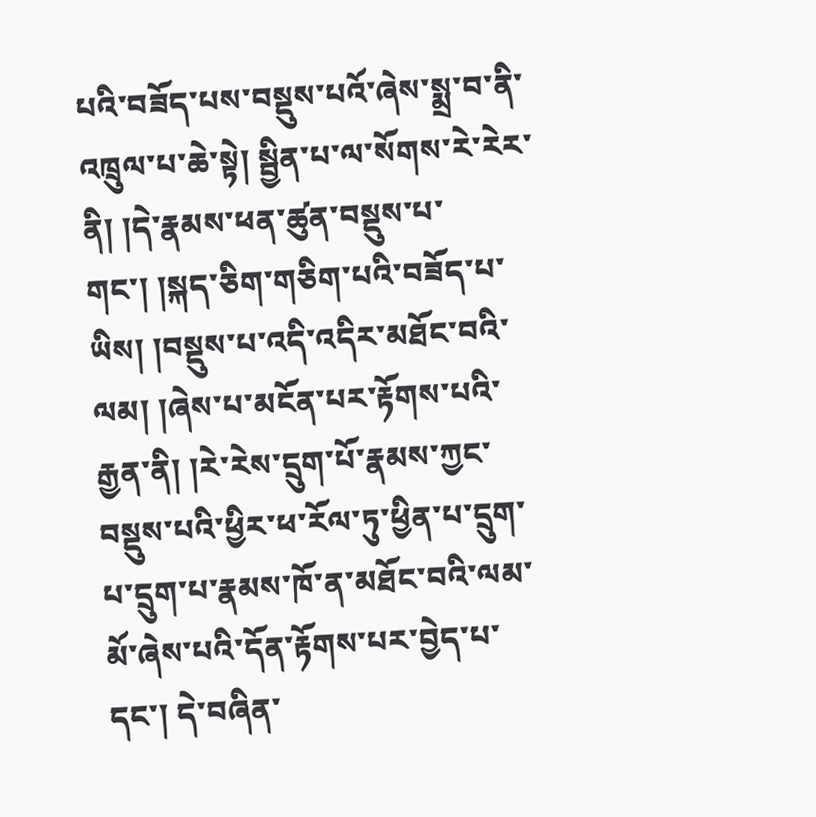པའི་བཟོད་པས་བསྡུས་པའོ་ཞེས་སྨྲ་བ་ནི་འཁྲུལ་པ་ཆེ་སྟེ། སྦྱིན་པ་ལ་སོགས་རེ་རེར་ནི། །དེ་རྣམས་ཕན་ཚུན་བསྡུས་པ་གང་། །སྐད་ཅིག་གཅིག་པའི་བཟོད་པ་ཡིས། །བསྡུས་པ་འདི་འདིར་མཐོང་བའི་ལམ། །ཞེས་པ་མངོན་པར་རྟོགས་པའི་རྒྱན་ནི། །རེ་རེས་དྲུག་པོ་རྣམས་ཀྱང་བསྡུས་པའི་ཕྱིར་ཕ་རོལ་ཏུ་ཕྱིན་པ་དྲུག་པ་དྲུག་པ་རྣམས་ཁོ་ན་མཐོང་བའི་ལམ་མོ་ཞེས་པའི་དོན་རྟོགས་པར་བྱེད་པ་དང་། དེ་བཞིན་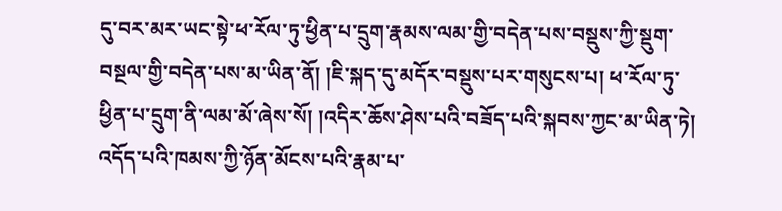དུ་བར་མར་ཡང་སྟེ་ཕ་རོལ་ཏུ་ཕྱིན་པ་དྲུག་རྣམས་ལམ་གྱི་བདེན་པས་བསྡུས་ཀྱི་སྡུག་བསྔལ་གྱི་བདེན་པས་མ་ཡིན་ནོ། །ཇི་སྐད་དུ་མདོར་བསྡུས་པར་གསུངས་པ། ཕ་རོལ་ཏུ་ཕྱིན་པ་དྲུག་ནི་ལམ་མོ་ཞེས་སོ། །འདིར་ཆོས་ཤེས་པའི་བཟོད་པའི་སྐབས་ཀྱང་མ་ཡིན་ཏེ། འདོད་པའི་ཁམས་ཀྱི་ཉོན་མོངས་པའི་རྣམ་པ་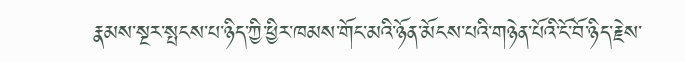རྣམས་སྔར་སྤངས་པ་ཉིད་ཀྱི་ཕྱིར་ཁམས་གོང་མའི་ཉོན་མོངས་པའི་གཉེན་པོའི་ངོ་བོ་ཉིད་རྗེས་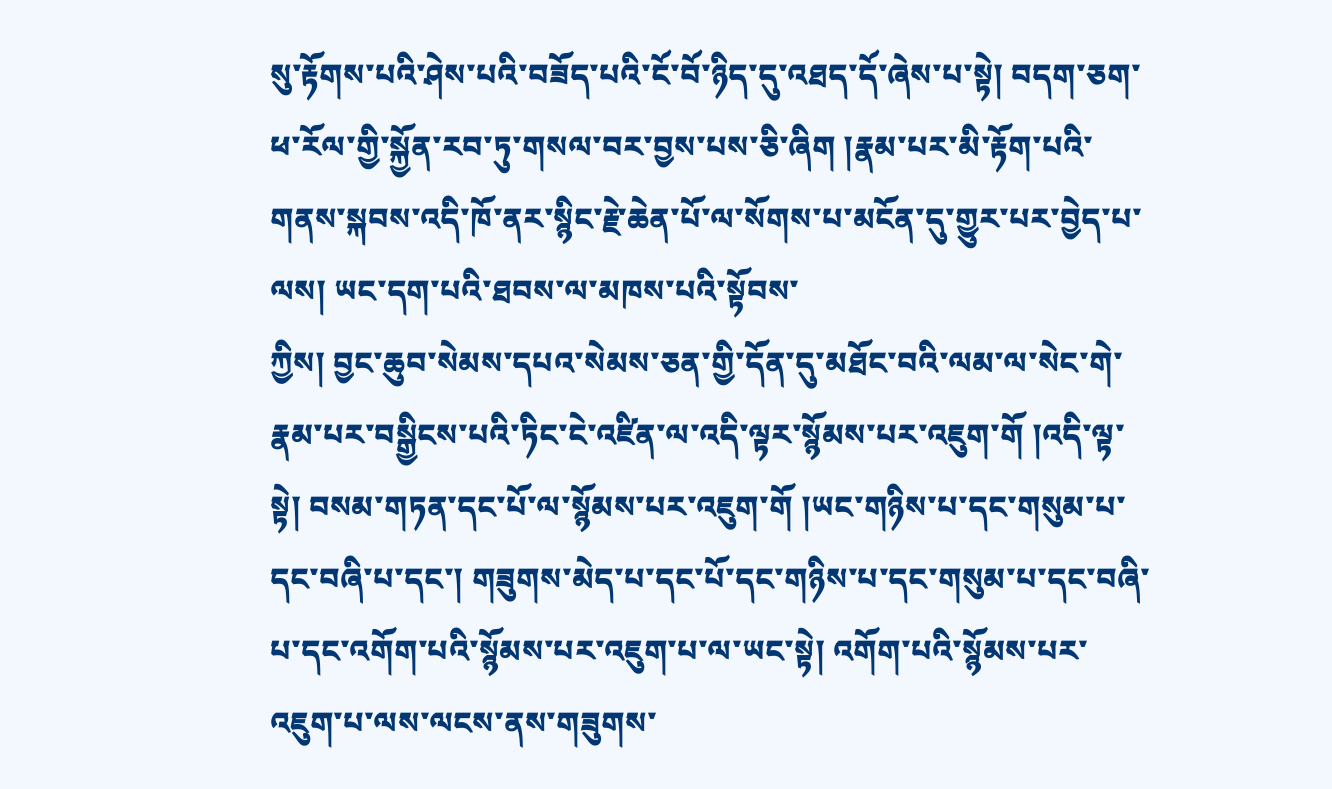སུ་རྟོགས་པའི་ཤེས་པའི་བཟོད་པའི་ངོ་བོ་ཉིད་དུ་འཐད་དོ་ཞེས་པ་སྟེ། བདག་ཅག་ཕ་རོལ་གྱི་སྐྱོན་རབ་ཏུ་གསལ་བར་བྱས་པས་ཅི་ཞིག །རྣམ་པར་མི་རྟོག་པའི་གནས་སྐབས་འདི་ཁོ་ནར་སྙིང་རྗེ་ཆེན་པོ་ལ་སོགས་པ་མངོན་དུ་གྱུར་པར་བྱེད་པ་ལས། ཡང་དག་པའི་ཐབས་ལ་མཁས་པའི་སྟོབས་
ཀྱིས། བྱང་ཆུབ་སེམས་དཔའ་སེམས་ཅན་གྱི་དོན་དུ་མཐོང་བའི་ལམ་ལ་སེང་གེ་རྣམ་པར་བསྒྱིངས་པའི་ཏིང་ངེ་འཛིན་ལ་འདི་ལྟར་སྙོམས་པར་འཇུག་གོ །འདི་ལྟ་སྟེ། བསམ་གཏན་དང་པོ་ལ་སྙོམས་པར་འཇུག་གོ །ཡང་གཉིས་པ་དང་གསུམ་པ་དང་བཞི་པ་དང་། གཟུགས་མེད་པ་དང་པོ་དང་གཉིས་པ་དང་གསུམ་པ་དང་བཞི་པ་དང་འགོག་པའི་སྙོམས་པར་འཇུག་པ་ལ་ཡང་སྟེ། འགོག་པའི་སྙོམས་པར་འཇུག་པ་ལས་ལངས་ནས་གཟུགས་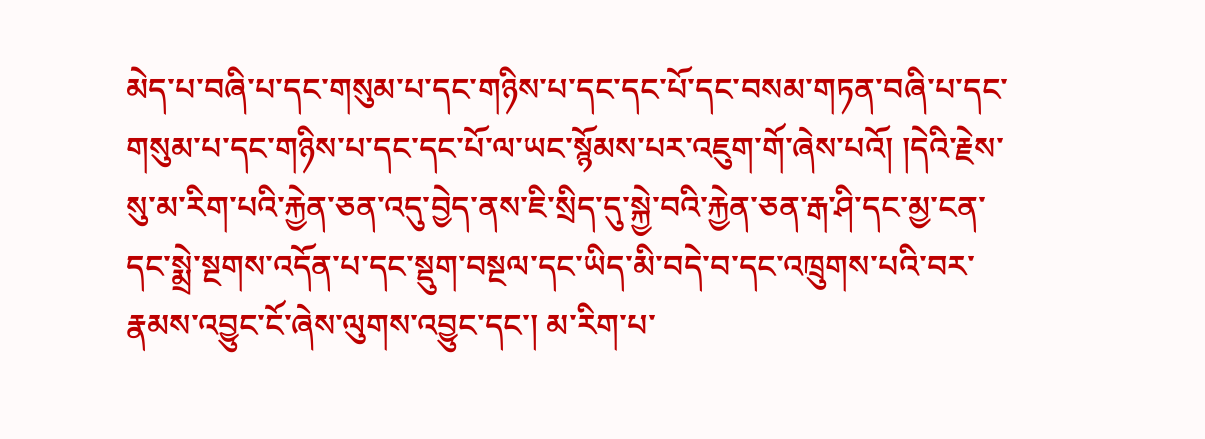མེད་པ་བཞི་པ་དང་གསུམ་པ་དང་གཉིས་པ་དང་དང་པོ་དང་བསམ་གཏན་བཞི་པ་དང་གསུམ་པ་དང་གཉིས་པ་དང་དང་པོ་ལ་ཡང་སྙོམས་པར་འཇུག་གོ་ཞེས་པའོ། །དེའི་རྗེས་སུ་མ་རིག་པའི་རྐྱེན་ཅན་འདུ་བྱེད་ནས་ཇི་སྲིད་དུ་སྐྱེ་བའི་རྐྱེན་ཅན་རྒ་ཤི་དང་མྱ་ངན་དང་སྨྲེ་སྔགས་འདོན་པ་དང་སྡུག་བསྔལ་དང་ཡིད་མི་བདེ་བ་དང་འཁྲུགས་པའི་བར་རྣམས་འབྱུང་ངོ་ཞེས་ལུགས་འབྱུང་དང་། མ་རིག་པ་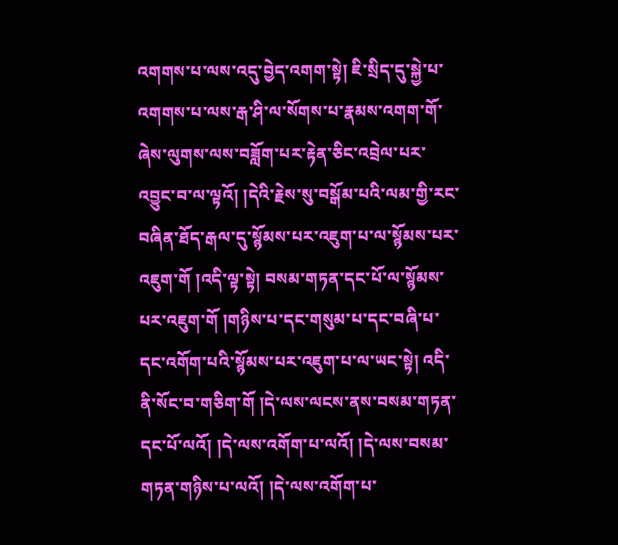འགགས་པ་ལས་འདུ་བྱེད་འགག་སྟེ། ཇི་སྲིད་དུ་སྐྱེ་པ་འགགས་པ་ལས་རྒ་ཤི་ལ་སོགས་པ་རྣམས་འགག་གོ་ཞེས་ལུགས་ལས་བཟློག་པར་རྟེན་ཅིང་འབྲེལ་པར་འབྱུང་བ་ལ་ལྟའོ། །དེའི་རྗེས་སུ་བསྒོམ་པའི་ལམ་གྱི་རང་བཞིན་ཐོད་རྒལ་དུ་སྙོམས་པར་འཇུག་པ་ལ་སྙོམས་པར་འཇུག་གོ །འདི་ལྟ་སྟེ། བསམ་གཏན་དང་པོ་ལ་སྙོམས་པར་འཇུག་གོ །གཉིས་པ་དང་གསུམ་པ་དང་བཞི་པ་དང་འགོག་པའི་སྙོམས་པར་འཇུག་པ་ལ་ཡང་སྟེ། འདི་ནི་སོང་བ་གཅིག་གོ །དེ་ལས་ལངས་ནས་བསམ་གཏན་དང་པོ་ལའོ། །དེ་ལས་འགོག་པ་ལའོ། །དེ་ལས་བསམ་གཏན་གཉིས་པ་ལའོ། །དེ་ལས་འགོག་པ་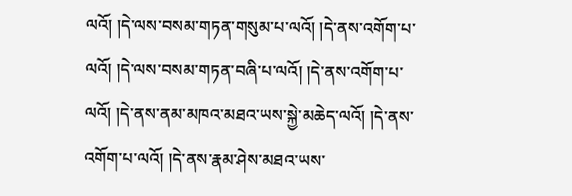ལའོ། །དེ་ལས་བསམ་གཏན་གསུམ་པ་ལའོ། །དེ་ནས་འགོག་པ་ལའོ། །དེ་ལས་བསམ་གཏན་བཞི་པ་ལའོ། །དེ་ནས་འགོག་པ་ལའོ། །དེ་ནས་ནམ་མཁའ་མཐའ་ཡས་སྐྱེ་མཆེད་ལའོ། །དེ་ནས་འགོག་པ་ལའོ། །དེ་ནས་རྣམ་ཤེས་མཐའ་ཡས་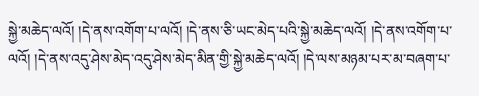སྐྱེ་མཆེད་ལའོ། །དེ་ནས་འགོག་པ་ལའོ། །དེ་ནས་ཅི་ཡང་མེད་པའི་སྐྱེ་མཆེད་ལའོ། །དེ་ནས་འགོག་པ་ལའོ། །དེ་ནས་འདུ་ཤེས་མེད་འདུ་ཤེས་མེད་མིན་གྱི་སྐྱེ་མཆེད་ལའོ། །དེ་ལས་མཉམ་པར་མ་བཞག་པ་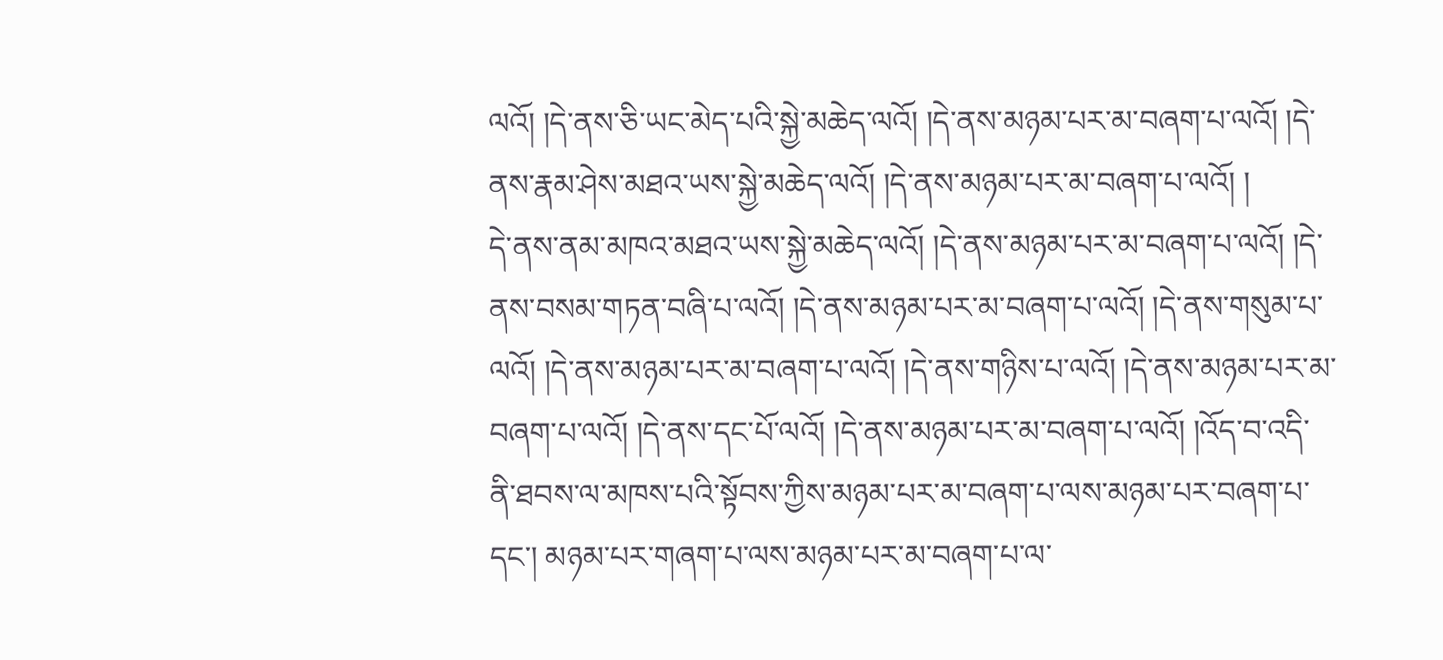ལའོ། །དེ་ནས་ཅི་ཡང་མེད་པའི་སྐྱེ་མཆེད་ལའོ། །དེ་ནས་མཉམ་པར་མ་བཞག་པ་ལའོ། །དེ་ནས་རྣམ་ཤེས་མཐའ་ཡས་སྐྱེ་མཆེད་ལའོ། །དེ་ནས་མཉམ་པར་མ་བཞག་པ་ལའོ། །
དེ་ནས་ནམ་མཁའ་མཐའ་ཡས་སྐྱེ་མཆེད་ལའོ། །དེ་ནས་མཉམ་པར་མ་བཞག་པ་ལའོ། །དེ་ནས་བསམ་གཏན་བཞི་པ་ལའོ། །དེ་ནས་མཉམ་པར་མ་བཞག་པ་ལའོ། །དེ་ནས་གསུམ་པ་ལའོ། །དེ་ནས་མཉམ་པར་མ་བཞག་པ་ལའོ། །དེ་ནས་གཉིས་པ་ལའོ། །དེ་ནས་མཉམ་པར་མ་བཞག་པ་ལའོ། །དེ་ནས་དང་པོ་ལའོ། །དེ་ནས་མཉམ་པར་མ་བཞག་པ་ལའོ། །འོད་བ་འདི་ནི་ཐབས་ལ་མཁས་པའི་སྟོབས་ཀྱིས་མཉམ་པར་མ་བཞག་པ་ལས་མཉམ་པར་བཞག་པ་དང་། མཉམ་པར་གཞག་པ་ལས་མཉམ་པར་མ་བཞག་པ་ལ་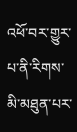འཕོ་བར་གྱུར་པ་ནི་རིགས་མི་མཐུན་པར་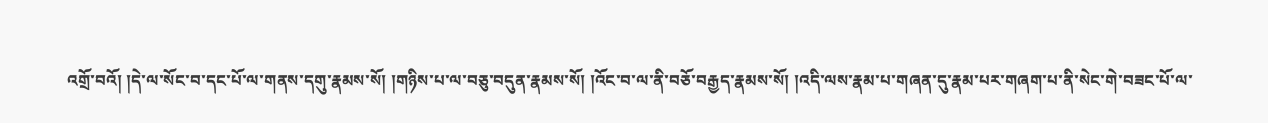འགྲོ་བའོ། །དེ་ལ་སོང་བ་དང་པོ་ལ་གནས་དགུ་རྣམས་སོ། །གཉིས་པ་ལ་བཅུ་བདུན་རྣམས་སོ། །འོང་བ་ལ་ནི་བཅོ་བརྒྱད་རྣམས་སོ། །འདི་ལས་རྣམ་པ་གཞན་དུ་རྣམ་པར་གཞག་པ་ནི་སེང་གེ་བཟང་པོ་ལ་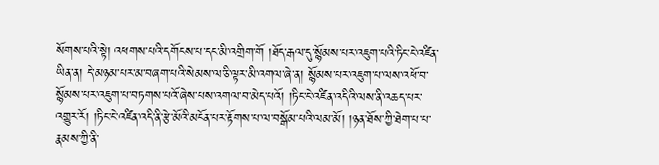སོགས་པའི་སྟེ། འཕགས་པའི་དགོངས་པ་དང་མི་འགྲིག་གོ །ཐོད་རྒལ་དུ་སྙོམས་པར་འཇུག་པའི་ཏིང་ངེ་འཛིན་ཡིན་ན། དེ་མཉམ་པར་མ་བཞག་པའི་སེམས་ལ་ཅི་ལྟར་མི་འགལ་ཞེ་ན། སྙོམས་པར་འཇུག་པ་ལས་འཕོ་བ་སྙོམས་པར་འཇུག་པ་བཏགས་པའོ་ཞེས་པས་འགལ་བ་མེད་པའོ། །ཏིང་ངེ་འཛིན་འདིའི་ལས་ནི་འཆད་པར་འགྱུར་རོ། །ཏིང་ངེ་འཛིན་འདི་ནི་རྩེ་མོའི་མངོན་པར་རྟོགས་པ་ལ་བསྒོམ་པའི་ལམ་མོ། །ཉན་ཐོས་ཀྱི་ཐེག་པ་པ་རྣམས་ཀྱི་ནི་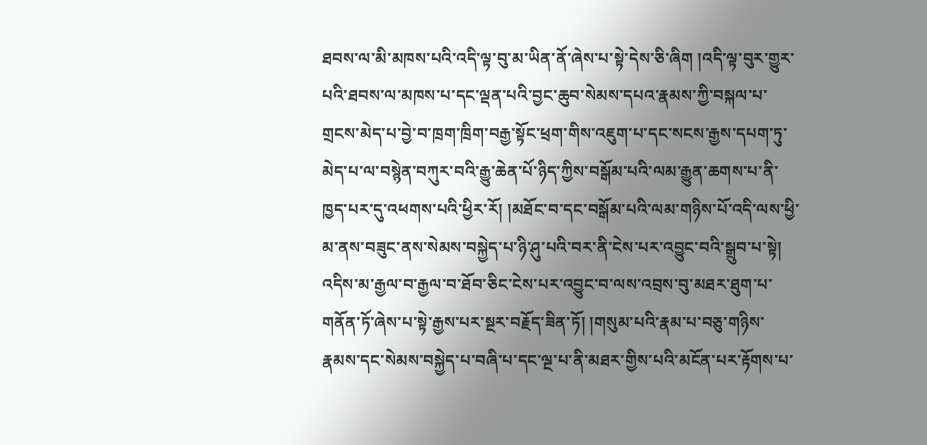ཐབས་ལ་མི་མཁས་པའི་འདི་ལྟ་བུ་མ་ཡིན་ནོ་ཞེས་པ་སྟེ་དེས་ཅི་ཞིག །འདི་ལྟ་བུར་གྱུར་པའི་ཐབས་ལ་མཁས་པ་དང་ལྡན་པའི་བྱང་ཆུབ་སེམས་དཔའ་རྣམས་ཀྱི་བསྐལ་པ་གྲངས་མེད་པ་བྱེ་བ་ཁྲག་ཁྲིག་བརྒྱ་སྟོང་ཕྲག་གིས་འཇུག་པ་དང་སངས་རྒྱས་དཔག་ཏུ་མེད་པ་ལ་བསྙེན་བཀུར་བའི་རྒྱུ་ཆེན་པོ་ཉིད་ཀྱིས་བསྒོམ་པའི་ལམ་རྒྱུན་ཆགས་པ་ནི་ཁྱད་པར་དུ་འཕགས་པའི་ཕྱིར་རོ། །མཐོང་བ་དང་བསྒོམ་པའི་ལམ་གཉིས་པོ་འདི་ལས་ཕྱི་མ་ནས་བཟུང་ནས་སེམས་བསྐྱེད་པ་ཉི་ཤུ་པའི་བར་ནི་ངེས་པར་འབྱུང་བའི་སྒྲུབ་པ་སྟེ། འདིས་མ་རྒྱལ་བ་རྒྱལ་བ་ཐོབ་ཅིང་ངེས་པར་འབྱུང་བ་ལས་འབྲས་བུ་མཐར་ཐུག་པ་གནོན་ཏོ་ཞེས་པ་སྟེ་རྒྱས་པར་སྔར་བརྗོད་ཟིན་ཏོ། །གསུམ་པའི་རྣམ་པ་བཅུ་གཉིས་རྣམས་དང་སེམས་བསྐྱེད་པ་བཞི་པ་དང་ལྔ་པ་ནི་མཐར་གྱིས་པའི་མངོན་པར་རྟོགས་པ་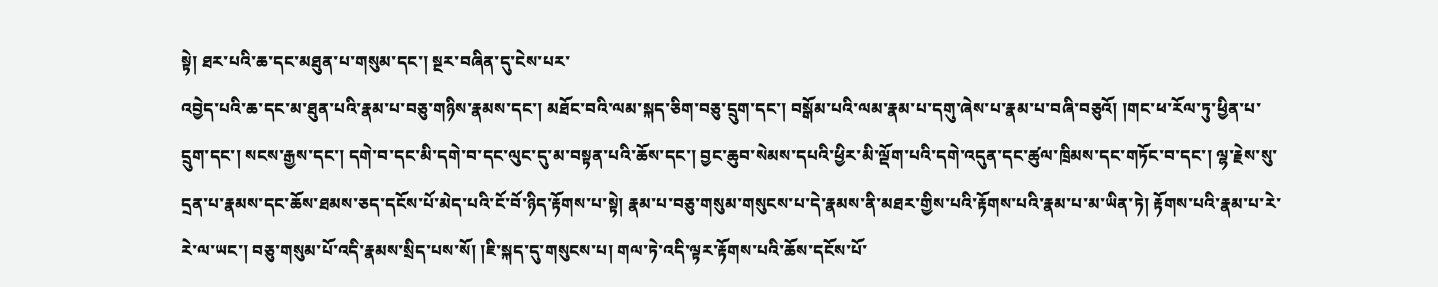སྟེ། ཐར་པའི་ཆ་དང་མཐུན་པ་གསུམ་དང་། སྔར་བཞིན་དུ་ངེས་པར་
འབྱེད་པའི་ཆ་དང་མ་ཐུན་པའི་རྣམ་པ་བཅུ་གཉིས་རྣམས་དང་། མཐོང་བའི་ལམ་སྐད་ཅིག་བཅུ་དྲུག་དང་། བསྒོམ་པའི་ལམ་རྣམ་པ་དགུ་ཞེས་པ་རྣམ་པ་བཞི་བཅུའོ། །གང་ཕ་རོལ་ཏུ་ཕྱིན་པ་དྲུག་དང་། སངས་རྒྱས་དང་། དགེ་བ་དང་མི་དགེ་བ་དང་ལུང་དུ་མ་བསྟན་པའི་ཆོས་དང་། བྱང་ཆུབ་སེམས་དཔའི་ཕྱིར་མི་ལྡོག་པའི་དགེ་འདུན་དང་ཚུལ་ཁྲིམས་དང་གཏོང་བ་དང་། ལྷ་རྗེས་སུ་དྲན་པ་རྣམས་དང་ཆོས་ཐམས་ཅད་དངོས་པོ་མེད་པའི་ངོ་བོ་ཉིད་རྟོགས་པ་སྟེ། རྣམ་པ་བཅུ་གསུམ་གསུངས་པ་དེ་རྣམས་ནི་མཐར་གྱིས་པའི་རྟོགས་པའི་རྣམ་པ་མ་ཡིན་ཏེ། རྟོགས་པའི་རྣམ་པ་རེ་རེ་ལ་ཡང་། བཅུ་གསུམ་པོ་འདི་རྣམས་སྲིད་པས་སོ། །ཇི་སྐད་དུ་གསུངས་པ། གལ་ཏེ་འདི་ལྟར་རྟོགས་པའི་ཆོས་དངོས་པོ་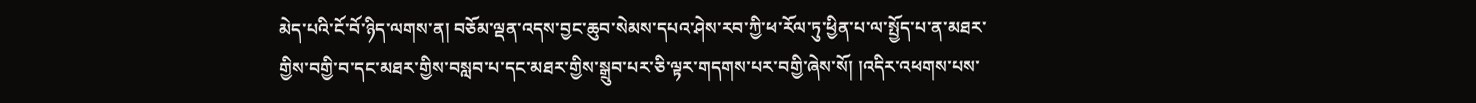མེད་པའི་ངོ་བོ་ཉིད་ལགས་ན། བཅོམ་ལྡན་འདས་བྱང་ཆུབ་སེམས་དཔའ་ཤེས་རབ་ཀྱི་ཕ་རོལ་ཏུ་ཕྱིན་པ་ལ་སྤྱོད་པ་ན་མཐར་གྱིས་བགྱི་བ་དང་མཐར་གྱིས་བསླབ་པ་དང་མཐར་གྱིས་སྒྲུབ་པར་ཅི་ལྟར་གདགས་པར་བགྱི་ཞེས་སོ། །འདིར་འཕགས་པས་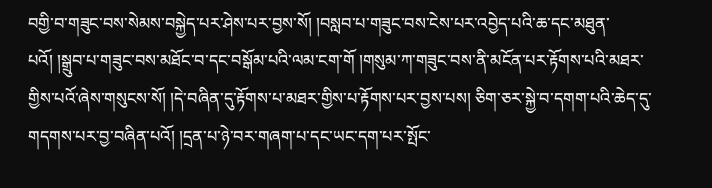བགྱི་བ་གཟུང་བས་སེམས་བསྐྱེད་པར་ཤེས་པར་བྱས་སོ། །བསླབ་པ་གཟུང་བས་ངེས་པར་འབྱེད་པའི་ཆ་དང་མཐུན་པའོ། །སྒྲུབ་པ་གཟུང་བས་མཐོང་བ་དང་བསྒོམ་པའི་ལམ་ངག་གོ །གསུམ་ཀ་གཟུང་བས་ནི་མངོན་པར་རྟོགས་པའི་མཐར་གྱིས་པའོ་ཞེས་གསུངས་སོ། །དེ་བཞིན་དུ་རྟོགས་པ་མཐར་གྱིས་པ་རྟོགས་པར་བྱས་པས། ཅིག་ཅར་སྐྱེ་བ་དགག་པའི་ཆེད་དུ་གདགས་པར་བྱ་བཞིན་པའོ། །དྲན་པ་ཉེ་བར་གཞག་པ་དང་ཡང་དག་པར་སྤོང་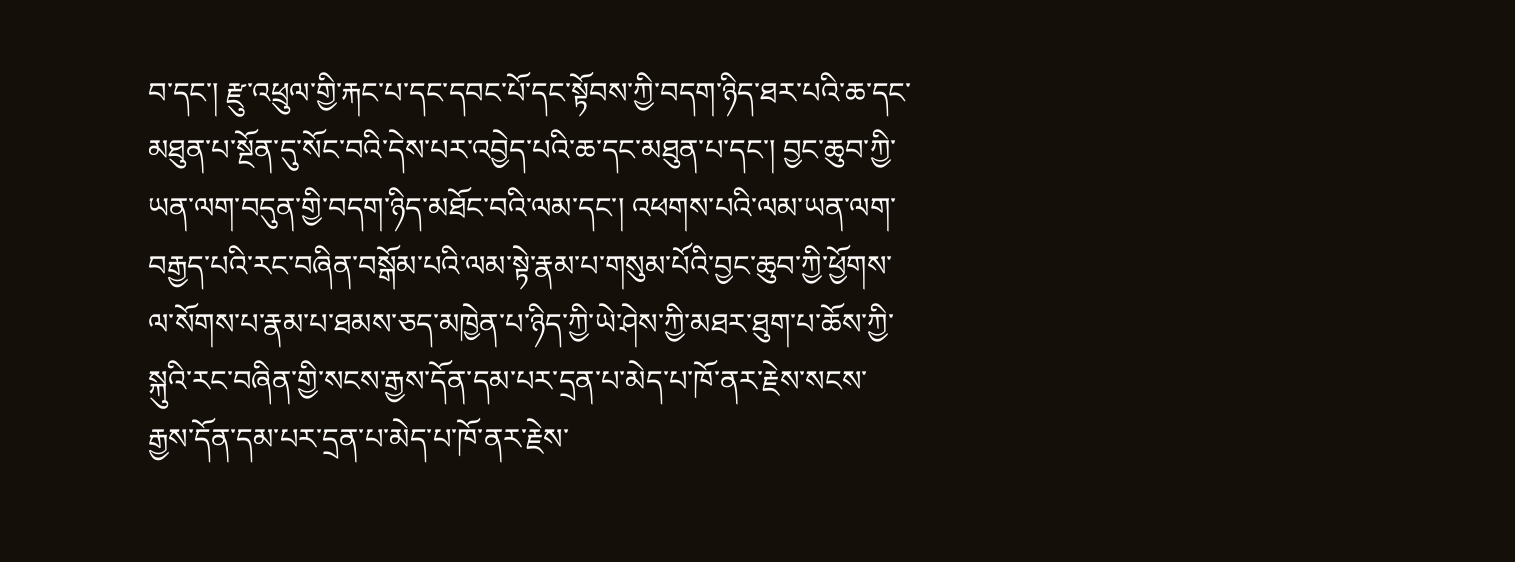བ་དང་། རྫུ་འཕྲུལ་གྱི་རྐང་པ་དང་དབང་པོ་དང་སྟོབས་ཀྱི་བདག་ཉིད་ཐར་པའི་ཆ་དང་མཐུན་པ་སྔོན་དུ་སོང་བའི་དེས་པར་འབྱེད་པའི་ཆ་དང་མཐུན་པ་དང་། བྱང་ཆུབ་ཀྱི་ཡན་ལག་བདུན་གྱི་བདག་ཉིད་མཐོང་བའི་ལམ་དང་། འཕགས་པའི་ལམ་ཡན་ལག་བརྒྱད་པའི་རང་བཞིན་བསྒོམ་པའི་ལམ་སྟེ་རྣམ་པ་གསུམ་པོའི་བྱང་ཆུབ་ཀྱི་ཕྱོགས་ལ་སོགས་པ་རྣམ་པ་ཐམས་ཅད་མཁྱེན་པ་ཉིད་ཀྱི་ཡེ་ཤེས་ཀྱི་མཐར་ཐུག་པ་ཆོས་ཀྱི་སྐུའི་རང་བཞིན་གྱི་སངས་རྒྱས་དོན་དམ་པར་དྲན་པ་མེད་པ་ཁོ་ནར་རྗེས་སངས་རྒྱས་དོན་དམ་པར་དྲན་པ་མེད་པ་ཁོ་ནར་རྗེས་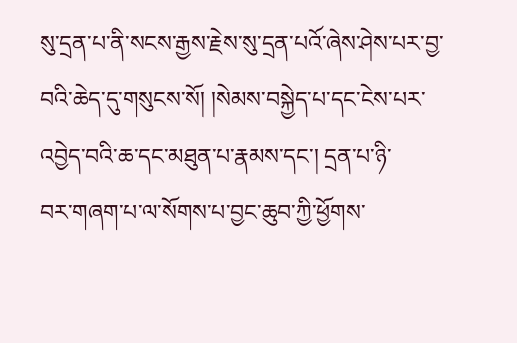སུ་དྲན་པ་ནི་སངས་རྒྱས་རྗེས་སུ་དྲན་པའོ་ཞེས་ཤེས་པར་བྱ་བའི་ཆེད་དུ་གསུངས་སོ། །སེམས་བསྐྱེད་པ་དང་ངེས་པར་འབྱེད་བའི་ཆ་དང་མཐུན་པ་རྣམས་དང་། དྲན་པ་ཉི་
བར་གཞག་པ་ལ་སོགས་པ་བྱང་ཆུབ་ཀྱི་ཕྱོགས་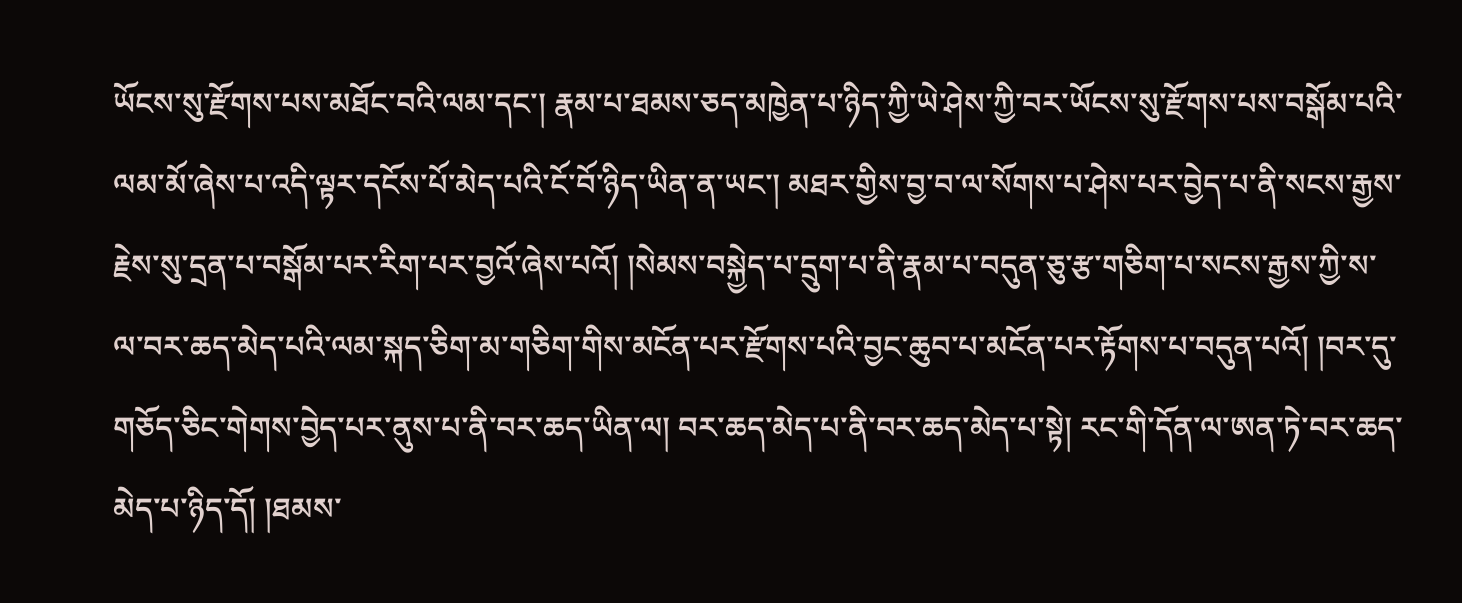ཡོངས་སུ་རྫོགས་པས་མཐོང་བའི་ལམ་དང་། རྣམ་པ་ཐམས་ཅད་མཁྱེན་པ་ཉིད་ཀྱི་ཡེ་ཤེས་ཀྱི་བར་ཡོངས་སུ་རྫོགས་པས་བསྒོམ་པའི་ལམ་མོ་ཞེས་པ་འདི་ལྟར་དངོས་པོ་མེད་པའི་ངོ་བོ་ཉིད་ཡིན་ན་ཡང་། མཐར་གྱིས་བྱ་བ་ལ་སོགས་པ་ཤེས་པར་བྱེད་པ་ནི་སངས་རྒྱས་རྗེས་སུ་དྲན་པ་བསྒོམ་པར་རིག་པར་བྱའོ་ཞེས་པའོ། །སེམས་བསྐྱེད་པ་དྲུག་པ་ནི་རྣམ་པ་བདུན་ཅུ་རྩ་གཅིག་པ་སངས་རྒྱས་ཀྱི་ས་ལ་བར་ཆད་མེད་པའི་ལམ་སྐད་ཅིག་མ་གཅིག་གིས་མངོན་པར་རྫོགས་པའི་བྱང་ཆུབ་པ་མངོན་པར་རྟོགས་པ་བདུན་པའོ། །བར་དུ་གཅོད་ཅིང་གེགས་བྱེད་པར་ནུས་པ་ནི་བར་ཆད་ཡིན་ལ། བར་ཆད་མེད་པ་ནི་བར་ཆད་མེད་པ་སྟེ། རང་གི་དོན་ལ་ཨན་ཏེ་བར་ཆད་མེད་པ་ཉིད་དོ། །ཐམས་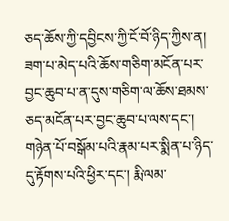ཅད་ཆོས་ཀྱི་དབྱིངས་ཀྱི་ངོ་བོ་ཉིད་ཀྱིས་ན། ཟག་པ་མེད་པའི་ཆོས་གཅིག་མངོན་པར་བྱང་ཆུབ་པ་ན་དུས་གཅིག་ལ་ཆོས་ཐམས་ཅད་མངོན་པར་བྱང་ཆུབ་པ་ལས་དང་། གཉེན་པོ་བསྒོམ་པའི་རྣམ་པར་སྨིན་པ་ཉིད་དུ་རྟོགས་པའི་ཕྱིར་དང་། རྨི་ལམ་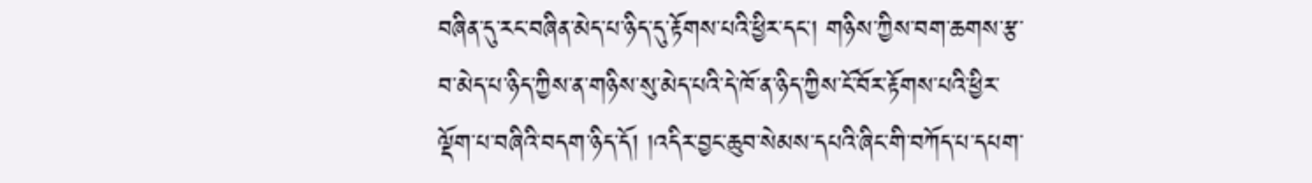བཞིན་དུ་རང་བཞིན་མེད་པ་ཉིད་དུ་རྟོགས་པའི་ཕྱིར་དང་། གཉིས་ཀྱིས་བག་ཆགས་རྩ་བ་མེད་པ་ཉིད་ཀྱིས་ན་གཉིས་སུ་མེད་པའི་དེ་ཁོ་ན་ཉིད་ཀྱིས་ངོ་བོར་རྟོགས་པའི་ཕྱིར་ལྡོག་པ་བཞིའི་བདག་ཉིད་དོ། །འདིར་བྱང་ཆུབ་སེམས་དཔའི་ཞིང་གི་བཀོད་པ་དཔག་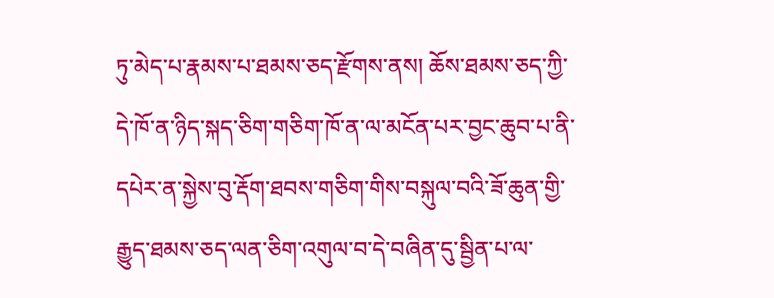ཏུ་མེད་པ་རྣམས་པ་ཐམས་ཅད་རྫོགས་ནས། ཆོས་ཐམས་ཅད་ཀྱི་དེ་ཁོ་ན་ཉིད་སྐད་ཅིག་གཅིག་ཁོ་ན་ལ་མངོན་པར་བྱང་ཆུབ་པ་ནི་དཔེར་ན་སྐྱེས་བུ་རྡོག་ཐབས་གཅིག་གིས་བསྐུལ་བའི་ཟོ་ཆུན་གྱི་རྒྱུད་ཐམས་ཅད་ལན་ཅིག་འགུལ་བ་དེ་བཞིན་དུ་སྦྱིན་པ་ལ་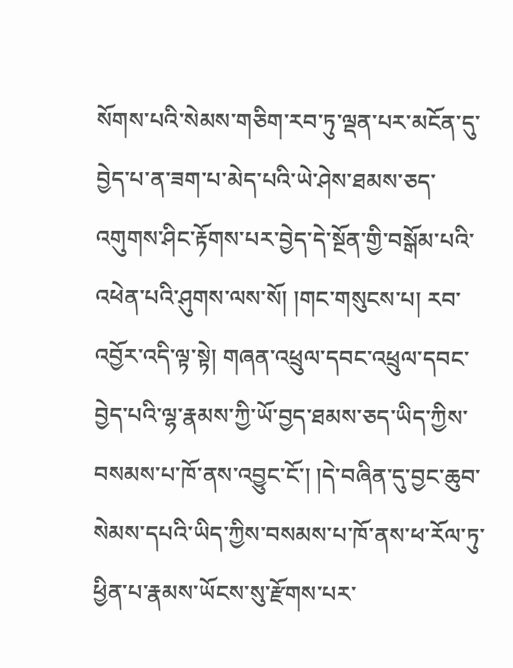སོགས་པའི་སེམས་གཅིག་རབ་ཏུ་ལྡན་པར་མངོན་དུ་བྱེད་པ་ན་ཟག་པ་མེད་པའི་ཡེ་ཤེས་ཐམས་ཅད་འགུགས་ཤིང་རྟོགས་པར་བྱེད་དེ་སྔོན་གྱི་བསྒོམ་པའི་འཕེན་པའི་ཤུགས་ལས་སོ། །གང་གསུངས་པ། རབ་འབྱོར་འདི་ལྟ་སྟེ། གཞན་འཕྲུལ་དབང་འཕྲུལ་དབང་བྱེད་པའི་ལྷ་རྣམས་ཀྱི་ཡོ་བྱད་ཐམས་ཅད་ཡིད་ཀྱིས་བསམས་པ་ཁོ་ནས་འབྱུང་ངོ་། །དེ་བཞིན་དུ་བྱང་ཆུབ་སེམས་དཔའི་ཡིད་ཀྱིས་བསམས་པ་ཁོ་ནས་ཕ་རོལ་ཏུ་ཕྱིན་པ་རྣམས་ཡོངས་སུ་རྫོགས་པར་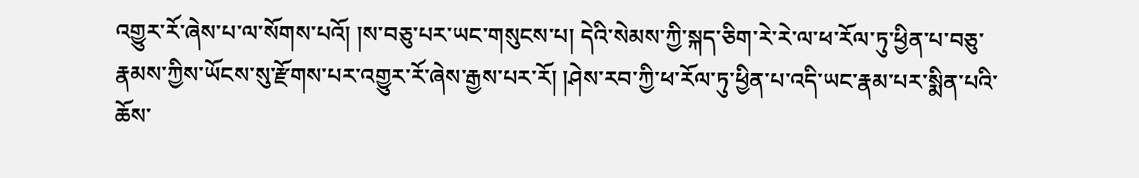འགྱུར་རོ་ཞེས་པ་ལ་སོགས་པའོ། །ས་བཅུ་པར་ཡང་གསུངས་པ། དེའི་སེམས་ཀྱི་སྐད་ཅིག་རེ་རེ་ལ་ཕ་རོལ་ཏུ་ཕྱིན་པ་བཅུ་
རྣམས་ཀྱིས་ཡོངས་སུ་རྫོགས་པར་འགྱུར་རོ་ཞེས་རྒྱས་པར་རོ། །ཤེས་རབ་ཀྱི་ཕ་རོལ་ཏུ་ཕྱིན་པ་འདི་ཡང་རྣམ་པར་སྨིན་པའི་ཆོས་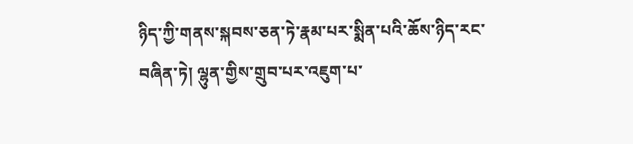ཉིད་ཀྱི་གནས་སྐབས་ཅན་ཏེ་རྣམ་པར་སྨིན་པའི་ཆོས་ཉིད་རང་བཞིན་ཏེ། ལྷུན་གྱིས་གྲུབ་པར་འཇུག་པ་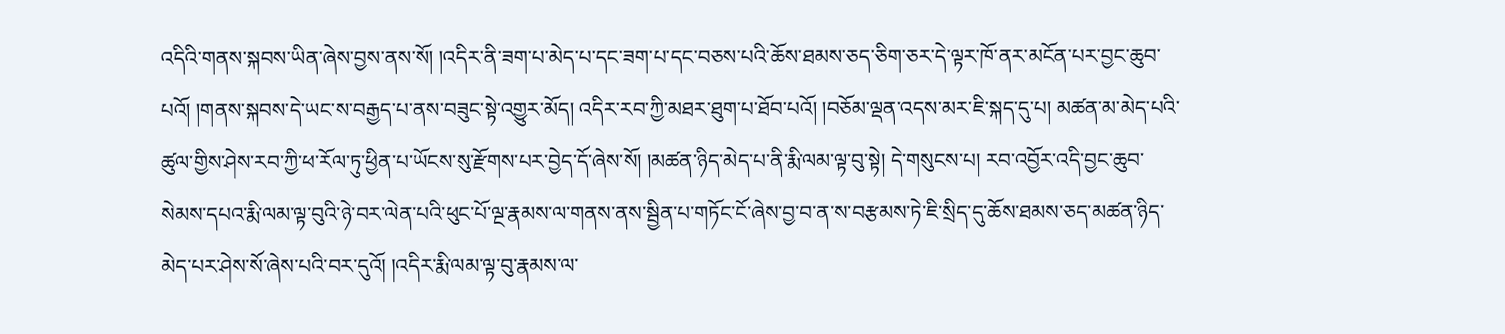འདིའི་གནས་སྐབས་ཡིན་ཞེས་བྱས་ནས་སོ། །འདིར་ནི་ཟག་པ་མེད་པ་དང་ཟག་པ་དང་བཅས་པའི་ཆོས་ཐམས་ཅད་ཅིག་ཅར་དེ་ལྟར་ཁོ་ནར་མངོན་པར་བྱང་ཆུབ་པའོ། །གནས་སྐབས་དེ་ཡང་ས་བརྒྱད་པ་ནས་བཟུང་སྟེ་འགྱུར་མོད། འདིར་རབ་ཀྱི་མཐར་ཐུག་པ་ཐོབ་པའོ། །བཅོམ་ལྡན་འདས་མར་ཇི་སྐད་དུ་པ། མཚན་མ་མེད་པའི་ཚུལ་གྱིས་ཤེས་རབ་ཀྱི་ཕ་རོལ་ཏུ་ཕྱིན་པ་ཡོངས་སུ་རྫོགས་པར་བྱེད་དོ་ཞེས་སོ། །མཚན་ཉིད་མེད་པ་ནི་རྨི་ལམ་ལྟ་བུ་སྟེ། དེ་གསུངས་པ། རབ་འབྱོར་འདི་བྱང་ཆུབ་སེམས་དཔའ་རྨི་ལམ་ལྟ་བུའི་ཉེ་བར་ལེན་པའི་ཕུང་པོ་ལྔ་རྣམས་ལ་གནས་ནས་སྦྱིན་པ་གཏོང་ངོ་ཞེས་བྱ་བ་ན་ས་བརྩམས་ཏེ་ཇི་སྲིད་དུ་ཆོས་ཐམས་ཅད་མཚན་ཉིད་མེད་པར་ཤེས་སོ་ཞེས་པའི་བར་དུའོ། །འདིར་རྨི་ལམ་ལྟ་བུ་རྣམས་ལ་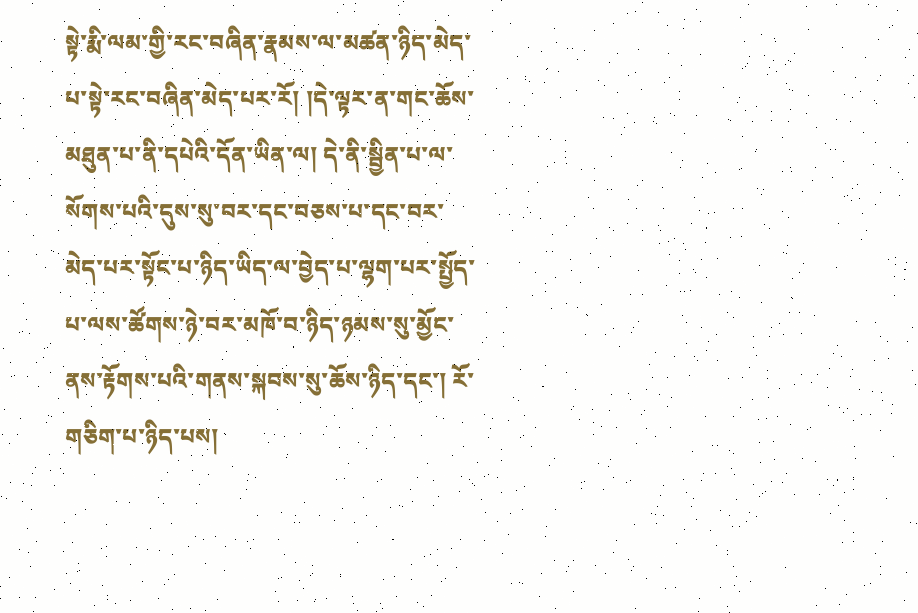སྟེ་རྨི་ལམ་གྱི་རང་བཞིན་རྣམས་ལ་མཚན་ཉིད་མེད་པ་སྟེ་རང་བཞིན་མེད་པར་རོ། །དེ་ལྟར་ན་གང་ཆོས་མཐུན་པ་ནི་དཔེའི་དོན་ཡིན་ལ། དེ་ནི་སྦྱིན་པ་ལ་སོགས་པའི་དུས་སུ་བར་དང་བཅས་པ་དང་བར་མེད་པར་སྟོང་པ་ཉིད་ཡིད་ལ་བྱེད་པ་ལྷག་པར་སྤྱོད་པ་ལས་ཚོགས་ཉེ་བར་མཁོ་བ་ཉིད་ཉམས་སུ་མྱོང་ནས་རྟོགས་པའི་གནས་སྐབས་སུ་ཆོས་ཉིད་དང་། རོ་གཅིག་པ་ཉིད་པས།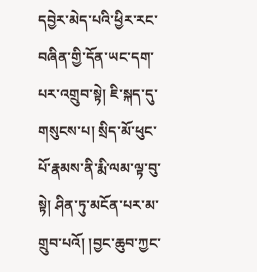དབྱེར་མེད་པའི་ཕྱིར་རང་བཞིན་གྱི་དོན་ཡང་དག་པར་འགྲུབ་སྟེ། ཇི་སྐད་དུ་གསུངས་པ། སྲིད་མོ་ཕུང་པོ་རྣམས་ནི་རྨི་ལམ་ལྟ་བུ་སྟེ། ཤིན་ཏུ་མངོན་པར་མ་གྲུབ་པའོ། །བྱང་ཆུབ་ཀྱང་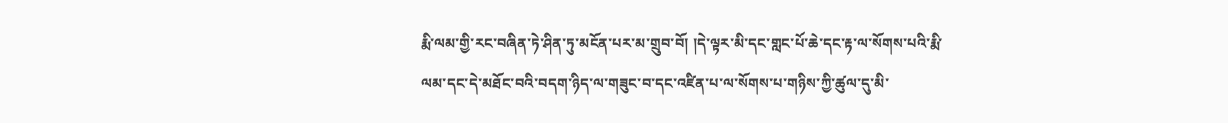རྨི་ལམ་གྱི་རང་བཞིན་ཏེ་ཤིན་ཏུ་མངོན་པར་མ་གྲུབ་བོ། །དེ་ལྟར་མི་དང་གླང་པོ་ཆེ་དང་རྟ་ལ་སོགས་པའི་རྨི་ལམ་དང་དེ་མཐོང་བའི་བདག་ཉིད་ལ་གཟུང་བ་དང་འཛིན་པ་ལ་སོགས་པ་གཉིས་ཀྱི་ཚུལ་དུ་མི་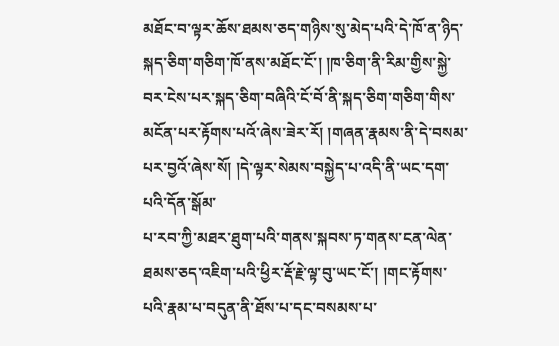མཐོང་བ་ལྟར་ཆོས་ཐམས་ཅད་གཉིས་སུ་མེད་པའི་དེ་ཁོ་ན་ཉིད་སྐད་ཅིག་གཅིག་ཁོ་ནས་མཐོང་ངོ་། །ཁ་ཅིག་ནི་རིམ་གྱིས་སྐྱེ་བར་ངེས་པར་སྐད་ཅིག་བཞིའི་ངོ་བོ་ནི་སྐད་ཅིག་གཅིག་གིས་མངོན་པར་རྟོགས་པའོ་ཞེས་ཟེར་རོ། །གཞན་རྣམས་ནི་དེ་བསམ་པར་བྱའོ་ཞེས་སོ། །དེ་ལྟར་སེམས་བསྐྱེད་པ་འདི་ནི་ཡང་དག་པའི་དོན་སྒོམ་
པ་རབ་ཀྱི་མཐར་ཐུག་པའི་གནས་སྐབས་ཏ་གནས་ངན་ལེན་ཐམས་ཅད་འཇིག་པའི་ཕྱིར་རྡོ་རྗེ་ལྟ་བུ་ཡང་ངོ་། །གང་རྟོགས་པའི་རྣམ་པ་བདུན་ནི་ཐོས་པ་དང་བསམས་པ་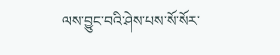ལས་བྱུང་བའི་ཤེས་པས་སོ་སོར་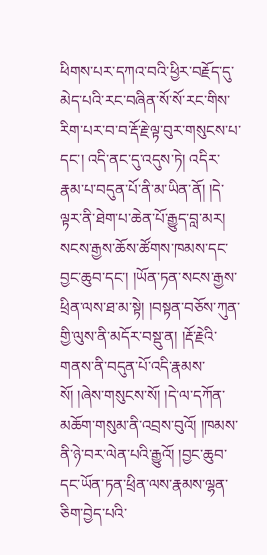ཕིགས་པར་དཀའ་བའི་ཕྱིར་བརྗོད་དུ་མེད་པའི་རང་བཞིན་སོ་སོ་རང་གིས་རིག་པར་བ་བ་རྡོ་རྗེ་ལྟ་བུར་གསུངས་པ་དང་། འདི་ནང་དུ་འདུས་ཏེ། འདིར་རྣམ་པ་བདུན་པོ་ནི་མ་ཡིན་ནོ། །དེ་ལྟར་ནི་ཐེག་པ་ཆེན་པོ་རྒྱུད་བླ་མར། སངས་རྒྱས་ཆོས་ཚོགས་ཁམས་དང་བྱང་ཆུབ་དང་། །ཡོན་ཏན་སངས་རྒྱས་ཕྲིན་ལས་ཐ་མ་སྟེ། །བསྟན་བཅོས་ཀུན་གྱི་ལུས་ནི་མདོར་བསྡུ་ན། །རྡོ་རྗེའི་གནས་ནི་བདུན་པོ་འདི་རྣམས་སོ། །ཞེས་གསུངས་སོ། །དེ་ལ་དཀོན་མཆོག་གསུམ་ནི་འབྲས་བུའོ། །ཁམས་ནི་ཉེ་བར་ལེན་པའི་རྒྱུའོ། །བྱང་ཆུབ་དང་ཡོན་ཏན་ཕྲིན་ལས་རྣམས་ལྷན་ཅིག་བྱེད་པའི་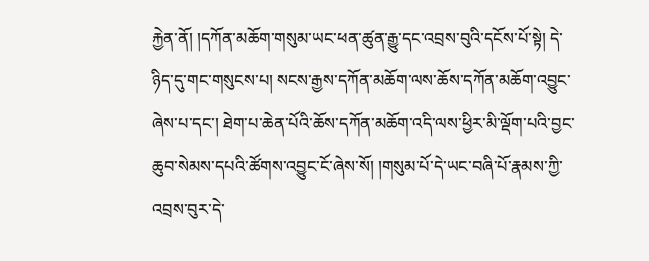རྐྱེན་ནོ། །དཀོན་མཆོག་གསུམ་ཡང་ཕན་ཚུན་རྒྱུ་དང་འབྲས་བུའི་དངོས་པོ་སྟེ། དེ་ཉིད་དུ་གང་གསུངས་པ། སངས་རྒྱས་དཀོན་མཆོག་ལས་ཆོས་དཀོན་མཆོག་འབྱུང་ཞེས་པ་དང་། ཐེག་པ་ཆེན་པོའི་ཆོས་དཀོན་མཆོག་འདི་ལས་ཕྱིར་མི་ལྡོག་པའི་བྱང་ཆུབ་སེམས་དཔའི་ཚོགས་འབྱུང་ངོ་ཞེས་སོ། །གསུམ་པོ་དེ་ཡང་བཞི་པོ་རྣམས་ཀྱི་འབྲས་བུར་དེ་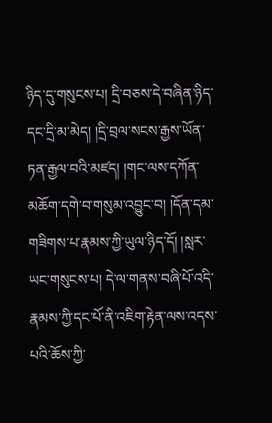ཉིད་དུ་གསུངས་པ། དྲི་བཅས་དེ་བཞིན་ཉིད་དང་དྲི་མ་མེད། །དྲི་བྲལ་སངས་རྒྱས་ཡོན་ཏན་རྒྱལ་བའི་མཛད། །གང་ལས་དཀོན་མཆོག་དགེ་བ་གསུམ་འབྱུང་བ། །དོན་དམ་གཟིགས་པ་རྣམས་ཀྱི་ཡུལ་ཉིད་དོ། །སླར་ཡང་གསུངས་པ། དེ་ལ་གནས་བཞི་པོ་འདི་རྣམས་ཀྱི་དང་པོ་ནི་འཇིག་རྟེན་ལས་འདས་པའི་ཆོས་ཀྱི་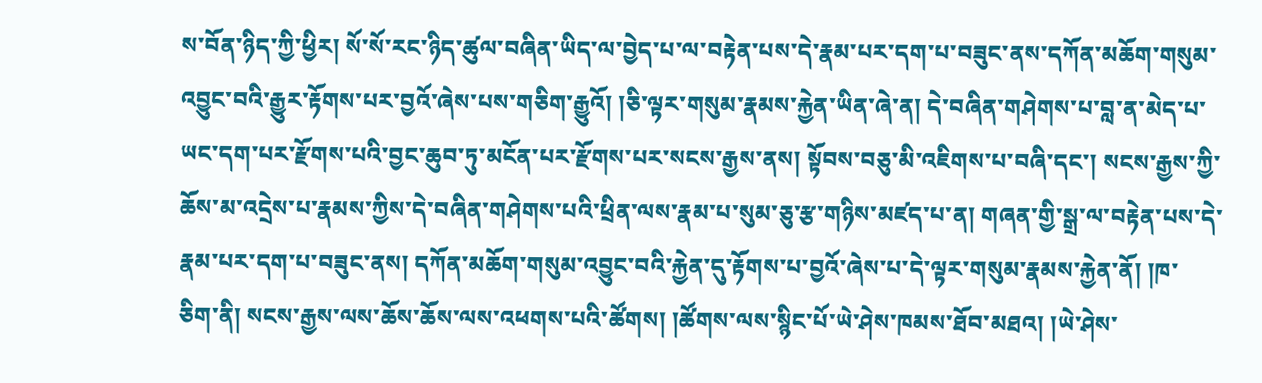ས་བོན་ཉིད་ཀྱི་ཕྱིར། སོ་སོ་རང་ཉིད་ཚུལ་བཞིན་ཡིད་ལ་བྱེད་པ་ལ་བརྟེན་པས་དེ་རྣམ་པར་དག་པ་བཟུང་ནས་དཀོན་མཆོག་གསུམ་འབྱུང་བའི་རྒྱུར་རྟོགས་པར་བྱའོ་ཞེས་པས་གཅིག་རྒྱུའོ། །ཅི་ལྟར་གསུམ་རྣམས་རྐྱེན་ཡིན་ཞེ་ན། དེ་བཞིན་གཤེགས་པ་བླ་ན་མེད་པ་ཡང་དག་པར་རྫོགས་པའི་བྱང་ཆུབ་ཏུ་མངོན་པར་རྫོགས་པར་སངས་རྒྱས་ནས། སྟོབས་བཅུ་མི་འཇིགས་པ་བཞི་དང་། སངས་རྒྱས་ཀྱི་ཆོས་མ་འདྲེས་པ་རྣམས་ཀྱིས་དེ་བཞིན་གཤེགས་པའི་ཕྲིན་ལས་རྣམ་པ་སུམ་ཅུ་རྩ་གཉིས་མཛད་པ་ན། གཞན་གྱི་སྒྲ་ལ་བརྟེན་པས་དེ་རྣམ་པར་དག་པ་བཟུང་ནས། དཀོན་མཆོག་གསུམ་འབྱུང་བའི་རྐྱེན་དུ་རྟོགས་པ་བྱའོ་ཞེས་པ་དེ་ལྟར་གསུམ་རྣམས་རྐྱེན་ནོ། །ཁ་
ཅིག་ནི། སངས་རྒྱས་ལས་ཆོས་ཆོས་ལས་འཕགས་པའི་ཚོགས། །ཚོགས་ལས་སྙིང་པོ་ཡེ་ཤེས་ཁམས་ཐོབ་མཐའ། །ཡེ་ཤེས་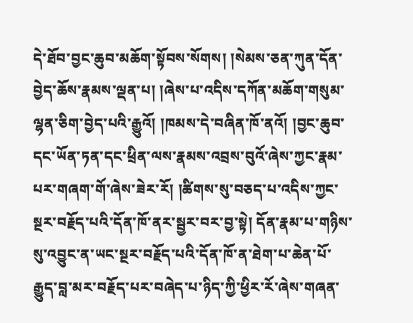དེ་ཐོབ་བྱང་ཆུབ་མཆོག་སྟོབས་སོགས། །སེམས་ཅན་ཀུན་དོན་བྱེད་ཆོས་རྣམས་ལྡན་པ། །ཞེས་པ་འདིས་དཀོན་མཆོག་གསུམ་ལྷན་ཅིག་བྱེད་པའི་རྒྱུའོ། །ཁམས་དེ་བཞིན་ཁོ་ནའོ། །བྱང་ཆུབ་དང་ཡོན་ཏན་དང་ཕྲིན་ལས་རྣམས་འབྲས་བུའོ་ཞེས་ཀྱང་རྣམ་པར་གཞག་གོ་ཞེས་ཟེར་རོ། །ཚིགས་སུ་བཅད་པ་འདིས་ཀྱང་སྔར་བརྗོད་པའི་དོན་ཁོ་ནར་སྦྱར་བར་བྱ་སྟེ། དོན་རྣམ་པ་གཉིས་སུ་འབྱུང་ན་ཡང་སྔར་བརྗོད་པའི་དོན་ཁོ་ན་ཐེག་པ་ཆེན་པོ་རྒྱུད་བླ་མར་བརྗོད་པར་བཞེད་པ་ཉིད་ཀྱི་ཕྱིར་རོ་ཞེས་གཞན་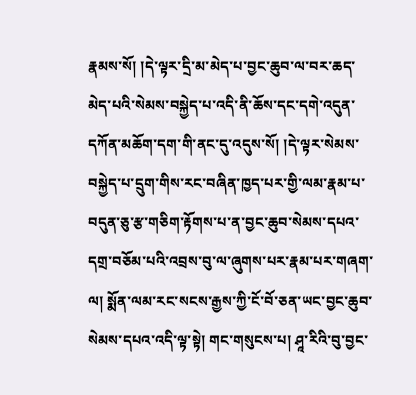རྣམས་སོ། །དེ་ལྟར་དྲི་མ་མེད་པ་བྱང་ཆུབ་ལ་བར་ཆད་མེད་པའི་སེམས་བསྐྱེད་པ་འདི་ནི་ཆོས་དང་དགེ་འདུན་དཀོན་མཆོག་དག་གི་ནང་དུ་འདུས་སོ། །དེ་ལྟར་སེམས་བསྐྱེད་པ་དྲུག་གིས་རང་བཞིན་ཁྱད་པར་གྱི་ལམ་རྣམ་པ་བདུན་ཅུ་རྩ་གཅིག་རྟོགས་པ་ན་བྱང་ཆུབ་སེམས་དཔའ་དགྲ་བཅོམ་པའི་འབྲས་བུ་ལ་ཞུགས་པར་རྣམ་པར་གཞག་ལ། སྨོན་ལམ་རང་སངས་རྒྱས་ཀྱི་ངོ་བོ་ཅན་ཡང་བྱང་ཆུབ་སེམས་དཔའ་འདི་ལྟ་སྟེ། གང་གསུངས་པ། ཤཱ་རིའི་བུ་བྱང་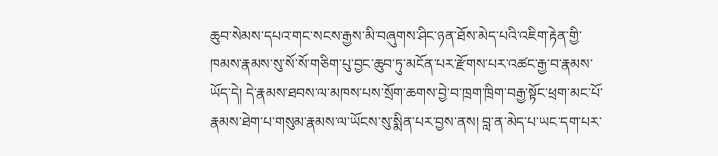ཆུབ་སེམས་དཔའ་གང་སངས་རྒྱས་མི་བཞུགས་ཤིང་ཉན་ཐོས་མེད་པའི་འཇིག་རྟེན་གྱི་ཁམས་རྣམས་སུ་སོ་སོ་གཅིག་པུ་བྱང་ཆུབ་ཏུ་མངོན་པར་རྫོགས་པར་འཚང་རྒྱ་བ་རྣམས་ཡོད་དེ། དེ་རྣམས་ཐབས་ལ་མཁས་པས་སྲོག་ཆགས་བྱེ་བ་ཁྲག་ཁྲིག་བརྒྱ་སྟོང་ཕྲག་མང་པོ་རྣམས་ཐེག་པ་གསུམ་རྣམས་ལ་ཡོངས་སུ་སྨིན་པར་བྱས་ནས། བླ་ན་མེད་པ་ཡང་དག་པར་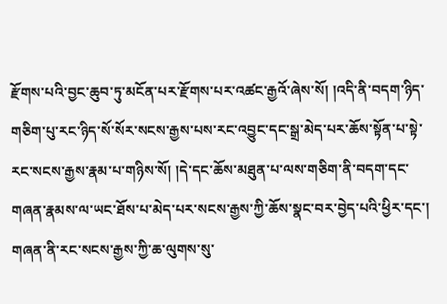རྫོགས་པའི་བྱང་ཆུབ་ཏུ་མངོན་པར་རྫོགས་པར་འཚང་རྒྱའོ་ཞེས་སོ། །འདི་ནི་བདག་ཉིད་གཅིག་པུ་རང་ཉིད་སོ་སོར་སངས་རྒྱས་པས་རང་འབྱུང་དང་སྒྲ་མེད་པར་ཆོས་སྟོན་པ་སྟེ་རང་སངས་རྒྱས་རྣམ་པ་གཉིས་སོ། །དེ་དང་ཆོས་མཐུན་པ་ལས་གཅིག་ནི་བདག་དང་གཞན་རྣམས་ལ་ཡང་ཐོས་པ་མེད་པར་སངས་རྒྱས་ཀྱི་ཆོས་སྣང་བར་བྱེད་པའི་ཕྱིར་དང་། གཞན་ནི་རང་སངས་རྒྱས་ཀྱི་ཆ་ལུགས་སུ་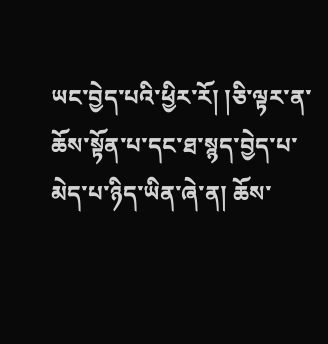ཡང་བྱེད་པའི་ཕྱིར་རོ། །ཅི་ལྟར་ན་ཆོས་སྟོན་པ་དང་ཐ་སྙད་བྱེད་པ་མེད་པ་ཉིད་ཡིན་ཞེ་ན། ཆོས་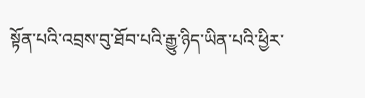སྟོན་པའི་འབྲས་བུ་ཐོབ་པའི་རྒྱུ་ཉིད་ཡིན་པའི་ཕྱིར་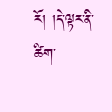རོ། །དེ་ལྟར་ནི་ཚིག་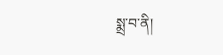སྨྲ་བ་ནི།